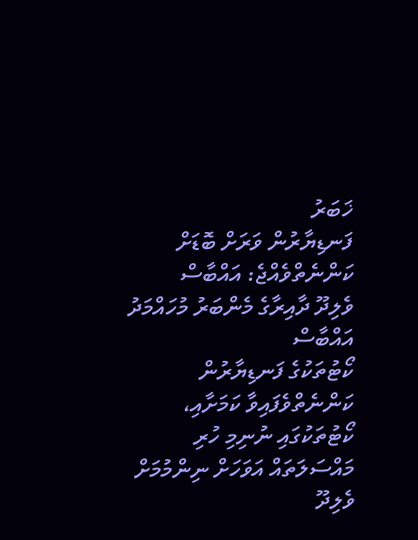ޚަބަރު
ފަނޑިޔާރުން ވަރަށް ބޮޑަށް ކަންނެތްވެއްޖެ: އައްބާސް
ވެލިދޫ ދާއިރާގެ މެންބަރު މުހައްމަދު އައްބާސް
ކޯޓުތަކުގެ ފަނޑިޔާރުން ކަންނެތްވެފައިވާ ކަމަށާއި، ކޯޓުތަކުގައި ނުނިމި ހުރި މައްސަލަތައް އަވަހަށް ނިންމުމަށް ވެލިދޫ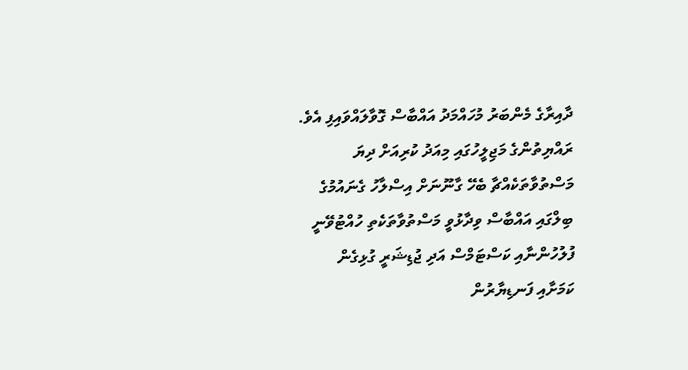ދާއިރާގެ މެންބަރު މުހައްމަދު އައްބާސް ގޮވާލައްވައިފި އެވެ.
ރައްޔިތުންގެ މަޖިލީހުގައި މިއަދު ކުރިއަށް ދިޔަ މަސްތުވާތަކެއްޗާ ބެހޭ ގާނޫނަށް އިސްލާހު ގެނައުމުގެ ބިލްގައި އައްބާސް ވިދާޅުވީ މަސްތުވާތަކެތި ހުއްޓުވޭނީ ފުލުހުންނާއި ކަސްޓަމްސް އަދި ޖުޑިޝަރީ ގުޅިގެން ކަމަށާއި ފަނޑިޔާރުން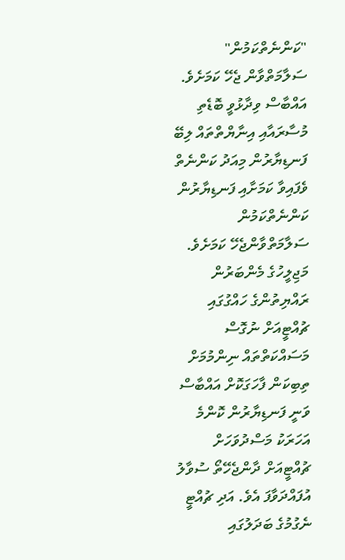"ކަންނެތްކަމުން" ސަލާމަތްވާން ޖެހޭ ކަމަށެވެ.
އައްބާސް ވިދާޅުވީ ބޮޑެތި މުސާރައާއި އިނާޔްތްތައް ލިބޭ ފަނޑިޔާރުން މިއަދު ކަންނެތް ވެފައިވާ ކަމަށާއި ފަނޑިޔާރުން ކަންނެތްކަމުން ސަލާމަތްވާންޖެހޭ ކަމަށެވެ. މަޖިލީހުގެ މެންބަރުން ރައްޔިތުންގެ ހައްގުގައި ޗުއްޓީއަށް ނުގޮސް މަސައްކަތްތައް ނިންމުމަށް ތިބިކަން ފާހަގަކޮށް އައްބާސް ވަނީ ފަނޑިޔާރުން ކޮންމެ އަހަރަކު މަސްދުވަހަށް ޗުއްޓީއަށް ދާންޖެހޭތޯ ސުވާލު އުފައްދަވާފަ އެވެ. އަދި ޗުއްޓީ ނެގުމުގެ ބަދަލުގައި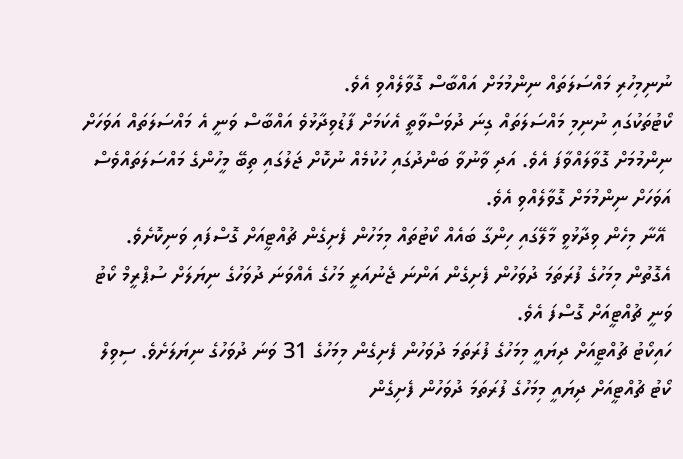ނުނިމިހުރި މައްސަލަތައް ނިންމުމަށް އައްބާސް ގޮވާލެއްވި އެވެ.
ކޯޓުތަކުގައި ނުނިމި މައްސަލަތައް ގިނަ ދުވަސްވާތީ އެކަމަށް ފާޑުވިދާޅުވެ އައްބާސް ވަނީ އެ މައްސަލަތައް އަވަހަށް ނިންމުމަށް ގޮވާލައްވާފަ އެވެ. އަދި ވާނުވާ ބަންދުގައި ހުކުމެއް ނުކޮށް ޖަލުގައި ތިބޭ މީހުންގެ މައްސަލަތައްވެސް އަވަހަށް ނިންމުމަށް ގޮވާލެއްވި އެވެ.
 އޭނާ މިހެން ވިދާޅުވީ މާލޭގައި ހިންގާ ބައެއް ކޯޓުތައް މިމަހުން ފެށިގެން ޗުއްޓީއަށް ގޮސްފައި ވަނިކޮށެވެ.
އެގޮތުން މިމަހުގެ ފުރަތަމަ ދުވަހުން ފެށިގެން އަންނަ ޖެނުއަރީ މަހުގެ އެއްވަނަ ދުވަހުގެ ނިޔަލަށް ސުޕްރީމް ކޯޓު ވަނީ ޗުއްޓީއަށް ގޮސްފަ އެވެ.
ހައިކޯޓު ޗުއްޓީއަށް ދިޔައީ މިމަހުގެ ފުރަތަމަ ދުވަހުން ފެށިގެން މިމަހުގެ 31 ވަނަ ދުވަހުގެ ނިޔަލަށެވެ. ސިވިލް ކޯޓު ޗުއްޓީއަށް ދިޔައީ މިމަހުގެ ފުރަތަމަ ދުވަހުން ފެށިގެން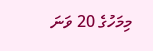މިމަހުގެ 20 ވަނަ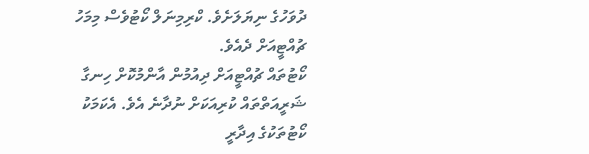ދުވަހުގެ ނިޔަލަށެވެ. ކްރިމިނަލް ކޯޓުވެސް މިމަހު ޗުއްޓީއަށް ދެއެވެ.
ކޯޓުތައް ޗުއްޓީއަށް ދިއުމުން އާންމުކޮށް ހިނގާ ޝަރީއަތްތައް ކުރިއަކަށް ނުދާނެ އެވެ. އެކަމަކު ކޯޓުތަކުގެ އިދާރީ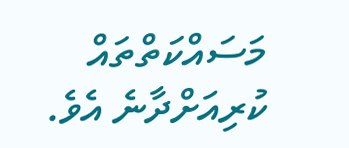މަސައްކަތްތައް ކުރިއަށްދާނެ އެވެ.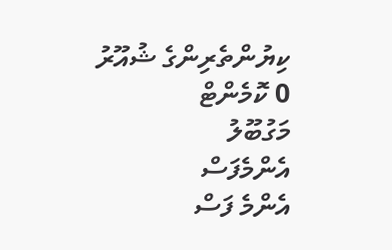ކިޔުންތެރިންގެ ޝުއޫރު
0 ކޮމެންޓް
މަގުބޫލު
އެންމެފަސް
އެންމެ ފަސް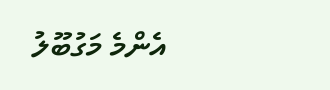އެންމެ މަގުބޫލު